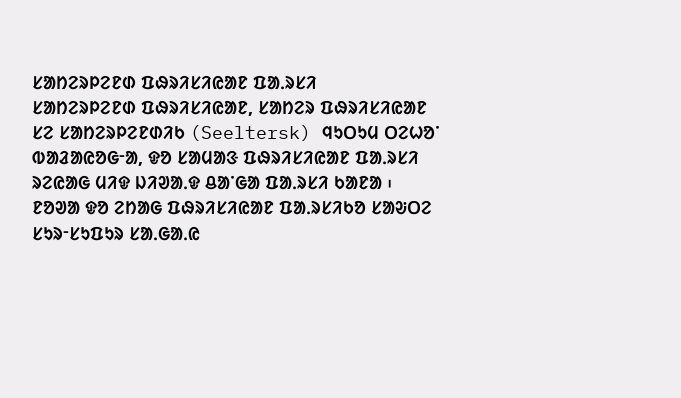ᱥᱟᱴᱮᱨᱞᱮᱱᱰ ᱯᱷᱨᱤᱥᱤᱭᱟᱱ ᱯᱟᱹᱨᱥᱤ
ᱥᱟᱴᱮᱨᱞᱮᱱᱰ ᱯᱷᱨᱤᱥᱤᱭᱟᱱ, ᱥᱟᱴᱮᱨ ᱯᱷᱨᱤᱥᱤᱭᱟᱱ ᱥᱮ ᱥᱟᱴᱮᱨᱞᱮᱱᱰᱤᱠ (Seeltersk) ᱧᱩᱛᱩᱢ ᱛᱮᱦᱚᱸ ᱵᱟᱲᱟᱭᱚᱜᱼᱟ, ᱫᱚ ᱥᱟᱢᱟᱝ ᱯᱷᱨᱤᱥᱤᱭᱟᱱ ᱯᱟᱹᱨᱥᱤ ᱨᱮᱭᱟᱜ ᱢᱤᱫ ᱡᱤᱣᱟᱹᱫ ᱪᱟᱸᱜᱟ ᱯᱟᱹᱨᱥᱤ ᱠᱟᱱᱟ ᱾ ᱱᱚᱣᱟ ᱫᱚ ᱮᱴᱟᱜ ᱯᱷᱨᱤᱥᱤᱭᱟᱱ ᱯᱟᱹᱨᱥᱤᱠᱚ ᱥᱟᱶᱛᱮ ᱥᱩᱨᱼᱥᱩᱯᱩᱨ ᱥᱟᱹᱜᱟᱹᱭ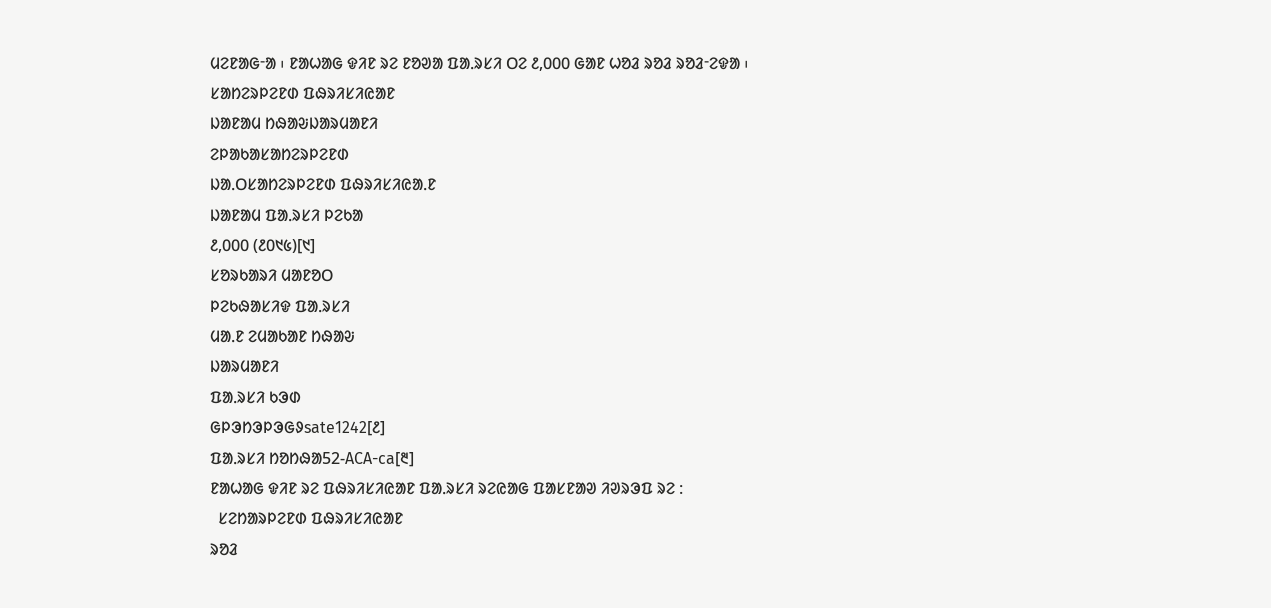ᱢᱮᱱᱟᱜᱼᱟ ᱾ ᱱᱟᱦᱟᱜ ᱫᱤᱱ ᱨᱮ ᱱᱚᱣᱟ ᱯᱟᱹᱨᱥᱤ ᱛᱮ ᱒,᱐᱐᱐ ᱜᱟᱱ ᱦᱚᱲ ᱨᱚᱲ ᱨᱚᱲᱼᱮᱫᱟ ᱾
ᱥᱟᱴᱮᱨᱞᱮᱱᱰ ᱯᱷᱨᱤᱥᱤᱭᱟᱱ
ᱡᱟᱱᱟᱢ ᱴᱷᱟᱶᱡᱟᱨᱢᱟᱱᱤ
ᱮᱞᱟᱠᱟᱥᱟᱴᱮᱨᱞᱮᱱᱰ
ᱡᱟᱹᱛᱥᱟᱴᱮᱨᱞᱮᱱᱰ ᱯᱷᱨᱤᱥᱤᱭᱟᱹᱱ
ᱡᱟᱱᱟᱢ ᱯᱟᱹᱨᱥᱤ ᱞᱮᱠᱟ
᱒,᱐᱐᱐ (᱒᱐᱑᱕)[᱑]
ᱥᱚᱨᱠᱟᱨᱤ ᱢᱟᱱᱚᱛ
ᱞᱮᱠᱷᱟᱥᱤᱫ ᱯᱟᱹᱨᱥᱤ
ᱢᱟᱹᱱ ᱮᱢᱟᱠᱟᱱ ᱴᱷᱟᱶ
ᱡᱟᱨᱢᱟᱱᱤ
ᱯᱟᱹᱨᱥᱤ ᱠᱳᱰ
ᱜᱞᱳᱴᱳᱞᱳᱜᱽsate1242[᱒]
ᱯᱟᱹᱨᱥᱤ ᱴᱚᱴᱷᱟ52-ACA-ca[᱓]
ᱱᱟᱦᱟᱜ ᱫᱤᱱ ᱨᱮ ᱯᱷᱨᱤᱥᱤᱭᱟᱱ ᱯᱟᱹᱨᱥᱤ ᱨᱮᱭᱟᱜ ᱯᱟᱥᱱᱟᱣ ᱤᱣᱨᱳᱯ ᱨᱮ :
  ᱥᱮᱴᱟᱨᱞᱮᱱᱰ ᱯᱷᱨᱤᱥᱤᱭᱟᱱ
ᱨᱚᱲ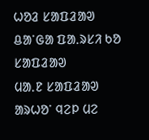ᱦᱚᱲ ᱥᱟᱯᱲᱟᱣ
ᱪᱟᱸᱜᱟ ᱯᱟᱹᱨᱥᱤ ᱠᱚ ᱥᱟᱯᱲᱟᱣ
ᱢᱟᱹᱱ ᱥᱟᱯᱲᱟᱣ
ᱟᱨᱦᱚᱸ ᱧᱮᱞ ᱢᱮ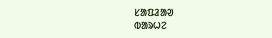ᱥᱟᱯᱲᱟᱣ
ᱵᱟᱨᱦᱮ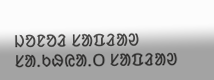ᱡᱚᱱᱚᱲ ᱥᱟᱯᱲᱟᱣ
ᱥᱟᱹᱠᱷᱭᱟᱹᱛ ᱥᱟᱯᱲᱟᱣ